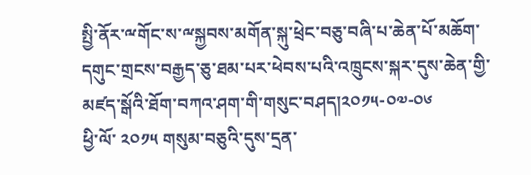སྤྱི་ནོར་ྋགོང་ས་ྋསྐྱབས་མགོན་སྐུ་ཕྲེང་བཅུ་བཞི་པ་ཆེན་པོ་མཆོག་དགུང་གྲངས་བརྒྱད་ཅུ་ཐམ་པར་ཕེབས་པའི་འཁྲུངས་སྐར་དུས་ཆེན་གྱི་མཛད་སྒོའི་ཐོག་བཀའ་ཤག་གི་གསུང་བཤད།༢༠༡༥-༠༧-༠༦
ཕྱི་ལོ་ ༢༠༡༥ གསུམ་བཅུའི་དུས་དྲན་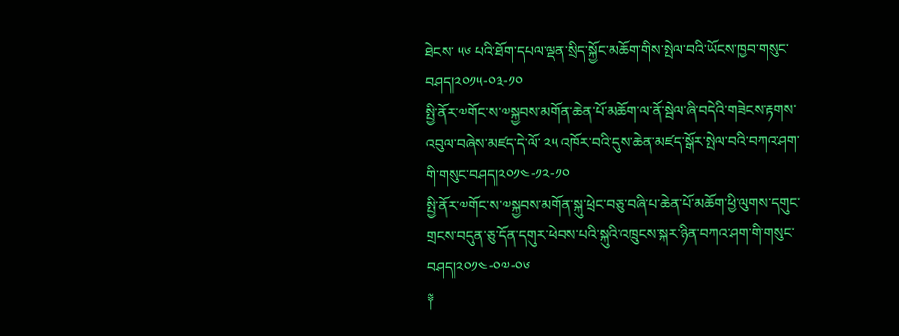ཐེངས་ ༥༦ པའི་ཐོག་དཔལ་ལྡན་སྲིད་སྐྱོང་མཆོག་གིས་སྤེལ་བའི་ཡོངས་ཁྱབ་གསུང་བཤད།༢༠༡༥-༠༣-༡༠
སྤྱི་ནོར་༧གོང་ས་༧སྐྱབས་མགོན་ཆེན་པོ་མཆོག་ལ་ནོ་སྦེལ་ཞི་བདེའི་གཟེངས་རྟགས་འབུལ་བཞེས་མཛད་དེ་ལོ་ ༢༥ འཁོར་བའི་དུས་ཆེན་མཛད་སྒོར་སྤེལ་བའི་བཀའ་ཤག་གི་གསུང་བཤད།༢༠༡༤-༡༢-༡༠
སྤྱི་ནོར་༧གོང་ས་༧སྐྱབས་མགོན་སྐུ་ཕྲེང་བཅུ་བཞི་པ་ཆེན་པོ་མཆོག་ཕྱི་ལུགས་དགུང་གྲངས་བདུན་ཅུ་དོན་དགུར་ཕེབས་པའི་སྐུའི་འཁྲུངས་སྐར་ཉིན་བཀའ་ཤག་གི་གསུང་བཤད།༢༠༡༤-༠༧-༠༦
༈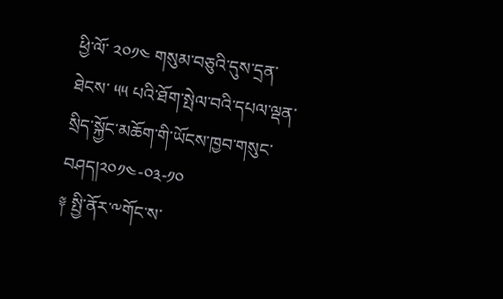ཕྱི་ལོ་ ༢༠༡༤ གསུམ་བཅུའི་དུས་དྲན་ཐེངས་ ༥༥ པའི་ཐོག་སྤེལ་བའི་དཔལ་ལྡན་སྲིད་སྐྱོང་མཆོག་གི་ཡོངས་ཁྱབ་གསུང་བཤད།༢༠༡༤-༠༣-༡༠
༈ སྤྱི་ནོར་༸གོང་ས་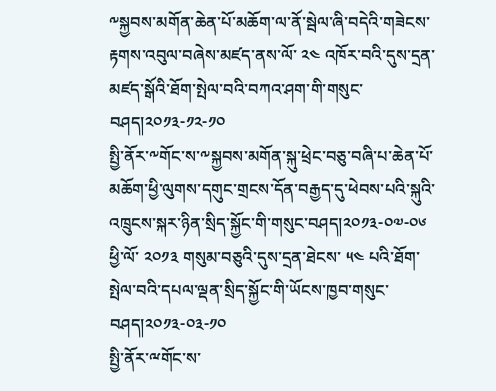༸སྐྱབས་མགོན་ཆེན་པོ་མཆོག་ལ་ནོ་སྦེལ་ཞི་བདེའི་གཟེངས་རྟགས་འབུལ་བཞེས་མཛད་ནས་ལོ་ ༢༤ འཁོར་བའི་དུས་དྲན་མཛད་སྒོའི་ཐོག་སྤེལ་བའི་བཀའ་ཤག་གི་གསུང་བཤད།༢༠༡༣-༡༢-༡༠
སྤྱི་ནོར་༸གོང་ས་༸སྐྱབས་མགོན་སྐུ་ཕྲེང་བཅུ་བཞི་པ་ཆེན་པོ་མཆོག་ཕྱི་ལུགས་དགུང་གྲངས་དོན་བརྒྱད་དུ་ཕེབས་པའི་སྐུའི་འཁྲུངས་སྐར་ཉིན་སྲིད་སྐྱོང་གི་གསུང་བཤད།༢༠༡༣-༠༧-༠༦
ཕྱི་ལོ་ ༢༠༡༣ གསུམ་བཅུའི་དུས་དྲན་ཐེངས་ ༥༤ པའི་ཐོག་སྤེལ་བའི་དཔལ་ལྡན་སྲིད་སྐྱོང་གི་ཡོངས་ཁྱབ་གསུང་བཤད།༢༠༡༣-༠༣-༡༠
སྤྱི་ནོར་ྋགོང་ས་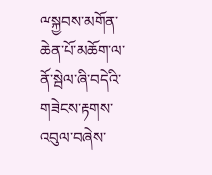ྋསྐྱབས་མགོན་ཆེན་པོ་མཆོག་ལ་ནོ་སྦེལ་ཞི་བདེའི་གཟེངས་རྟགས་འབུལ་བཞེས་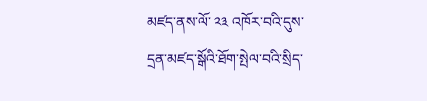མཛད་ནས་ལོ་ ༢༣ འཁོར་བའི་དུས་དྲན་མཛད་སྒོའི་ཐོག་སྤེལ་བའི་སྲིད་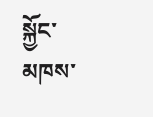སྐྱོང་མཁས་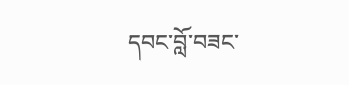དབང་བློ་བཟང་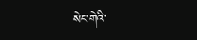སེང་གེའི་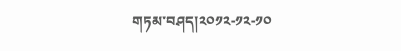གཏམ་བཤད།༢༠༡༢-༡༢-༡༠